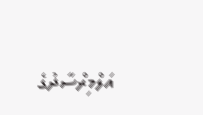އަލްމިރްސާދުގެ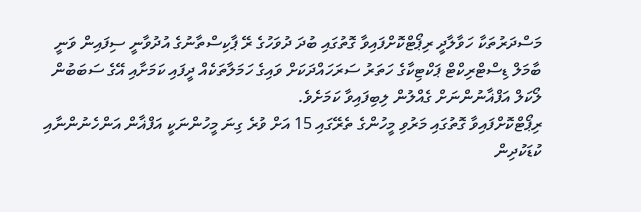މަސްދަރުތަކާ ހަވާލާދީ ރިޕޯޓްކޮށްފައިވާ ގޮތުގައި ބުދަ ދުވަހުގެ ރޭ ޕާކިސްތާނުގެ އުދުވާނީ ސިފައިން ވަނީ ބާމަލް ޑިސްޓްރިކްޓް ޕަކްޓިކާގެ ހަތަރު ސަރަހައްދަކަށް ވައިގެ ހަމަލާތަކެއް ދީފައި ކަމަށާއި އޭގެ ސަބަބުން ލޯކަލް އަފްޣާނުންނަށް ގެއްލުން ލިބިފައިވާ ކަމަށެވެ.
ރިޕޯޓްކޮށްފައިވާ ގޮތުގައި މަރުވި މީހުންގެ ތެރޭގައި 15 އަށް ވުރެ ގިނަ މީހުންނަކީ އަފްޣާން އަންހެނުންނާއި ކުޑަކުދިން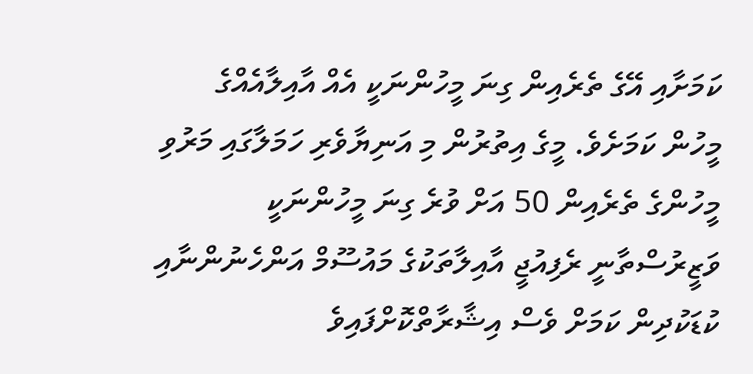ކަމަށާއި އޭގެ ތެރެއިން ގިނަ މީހުންނަކީ އެއް އާއިލާއެއްގެ މީހުން ކަމަށެވެ. މީގެ އިތުރުން މި އަނިޔާވެރި ހަމަލާގައި މަރުވި މީހުންގެ ތެރެއިން 50 އަށް ވުރެ ގިނަ މީހުންނަކީ ވަޒީރުސްތާނީ ރެފިއުޖީ އާއިލާތަކުގެ މައުސޫމް އަންހެނުންނާއި ކުޑަކުދިން ކަމަށް ވެސް އިޝާރާތްކޮށްފައިވެ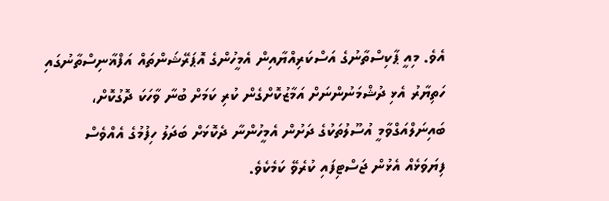އެވެ. މިއީ ޕާކިސްތާނުގެ އަސްކަރިއްޔާއިން އެމީހުންގެ އޮޕަރޭޝަންތައް އަފްޣާނިސްތާނުގައި ހަތިޔާރު އެޅި ދުޝްމަނުންނަށް އަމާޒުކޮށްގެން ކުރި ކަމަށް ބުނާ ވާހަކަ ދޮގުކޮށް، ބައިނަލްއަގްވާމީ އުސޫލުތަކުގެ ދަށުން އެމީހުންނާ ދެކޮޅަށް ބަދަލު ހިފުމުގެ އެއްވެސް ފިޔަވަޅެއް އެޅުން ޖަސްޓިފައި ކުރެވޭ ކަމެކެވެ.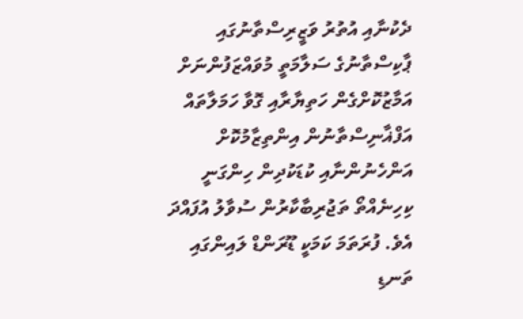ދެކުނާއި އުތުރު ވަޒީރިސްތާނުގައި ޕާކިސްތާނުގެ ސަލާމަތީ މުވައްޒަފުންނަށް އަމާޒުކޮށްގެން ހަތިޔާރާއި ގޮވާ ހަމަލާތައް އަފްޣާނިސްތާނުން އިންތިޒާމުކޮށް އަންހެނުންނާއި ކުޑަކުދިން ހިންގަނީ ކިހިނެއްތޯ ތަޖުރިބާކާރުން ސުވާލު އުފައްދަ އެވެ. ފުރަތަމަ ކަމަކީ ޑޫރަންޑް ލައިންގައި ތަނޑި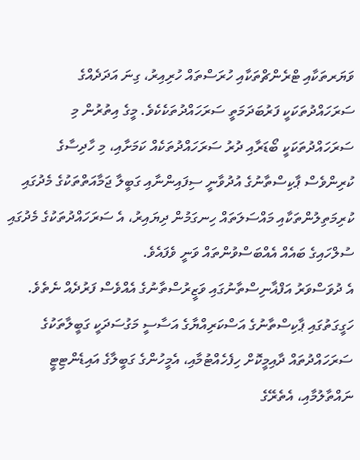ވަޔަރތަކާއި ޓްރެންޗްތަކާއި ހުރަސްތައް ހުރިއިރު، ގިނަ އަދަދެއްގެ ސަރަހައްދުތަކަކީ ފަރުބަދަމަތީ ސަރަހައްދުތަކެކެވެ. މީގެ އިތުރުން މި ސަރަހައްދުތަކަކީ ބޯޑަރާއި ދުރު ސަރަހައްދުތަކެއް ކަމަށާއި، މި ހާދިސާގެ ކުރިންވެސް ޕާކިސްތާނުގެ އުދުވާނީ ސިފައިންނާއި ގަބީލާ ޖަމާއަތްތަކުގެ މެދުގައި ކުރިމަތިލުންތަކާއި މައްސަލަތައް ހިނގަމުން ދިޔައިރު، އެ ސަރަހައްދުތަކުގެ މެދުގައި ސުލްހައިގެ ބައެއް އެއްބަސްވުންތައް ވަނީ ވެފައެވެ.
އެ ދުވަސްވަރު އަފްޣާނިސްތާނުގައި ވަޒީރުސްތާނުގެ އެއްވެސް ފަރުދެއް ނެތެވެ. ހަގީގަތުގައި ޕާކިސްތާނުގެ އަސްކަރިއްޔާގެ އަސާސީ މަގުސަދަކީ ގަބީލާތަކުގެ ސަރަހައްދުތައް ދާއިމީކޮށް ހިފެހެއްޓުމާއި، އެމީހުންގެ ގަބީލާގެ އައިޑެންޓިޓީ ނައްތާލުމާއި، އެތެރޭގެ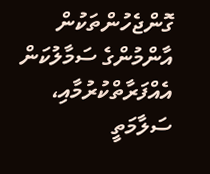ގޮންޖެހުންތަކުން އާންމުންގެ ސަމާލުކަން އެއްފަރާތްކުރުމާއި، ސަލާމަތީ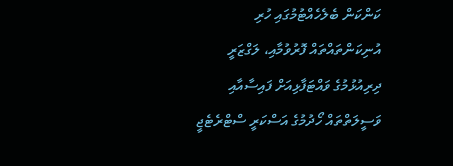ކަންކަން ބެލެހެއްޓުމުގައި ހުރި އުނިކަންތައްތައް ފޮރުވުމާއި، ލަގްޒަރީ ދިރިއުޅުމުގެ ވައްޓަފާޅިއަށް ފައިސާއާއި ވަސީލަތްތައް ހޯދުމުގެ އަސްކަރީ ސްޓްރެޓެޖީ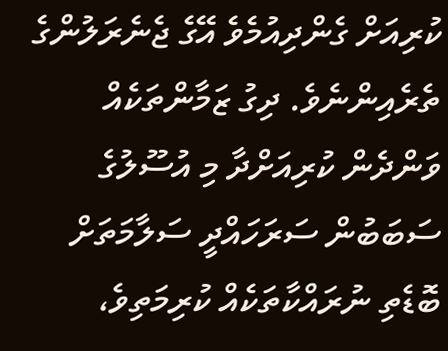ކުރިއަށް ގެންދިއުމެވެ އޭގެ ޖެނެރަލުންގެ ތެރެއިންނެވެ. ދިގު ޒަމާންތަކެއް ވަންދެން ކުރިއަށްދާ މި އުސޫލުގެ ސަބަބުން ސަރަހައްދީ ސަލާމަތަށް ބޮޑެތި ނުރައްކާތަކެއް ކުރިމަތިވެ،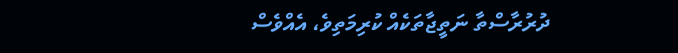ދުރުރާސްތާ ނަތީޖާތަކެއް ކުރިމަތިވެ، އެއްވެސް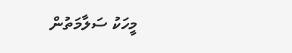މީހަކު ސަލާމަތުން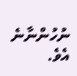ނުހުންނާނެ އެވެ.